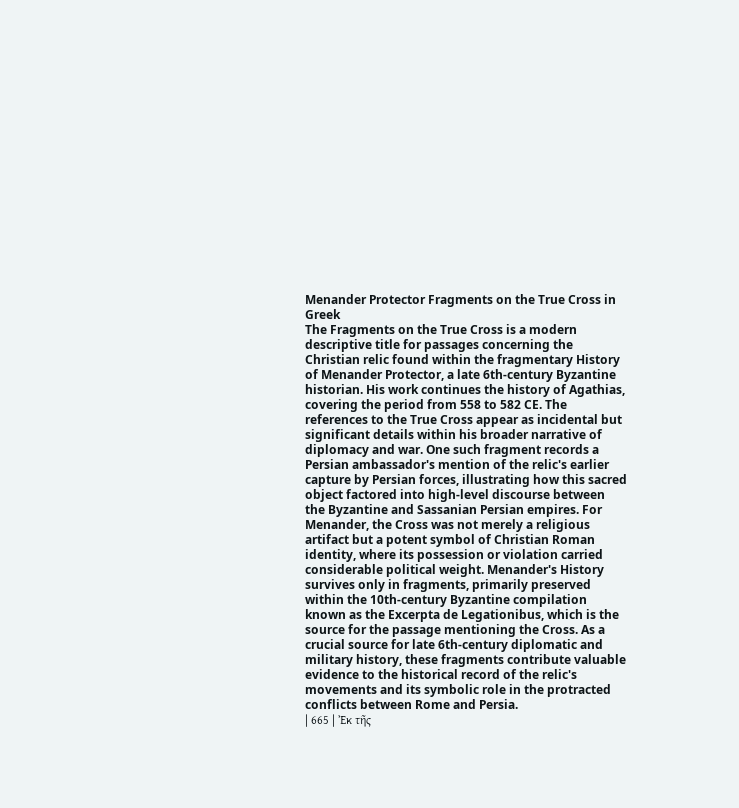Menander Protector Fragments on the True Cross in Greek
The Fragments on the True Cross is a modern descriptive title for passages concerning the Christian relic found within the fragmentary History of Menander Protector, a late 6th-century Byzantine historian. His work continues the history of Agathias, covering the period from 558 to 582 CE. The references to the True Cross appear as incidental but significant details within his broader narrative of diplomacy and war. One such fragment records a Persian ambassador's mention of the relic's earlier capture by Persian forces, illustrating how this sacred object factored into high-level discourse between the Byzantine and Sassanian Persian empires. For Menander, the Cross was not merely a religious artifact but a potent symbol of Christian Roman identity, where its possession or violation carried considerable political weight. Menander's History survives only in fragments, primarily preserved within the 10th-century Byzantine compilation known as the Excerpta de Legationibus, which is the source for the passage mentioning the Cross. As a crucial source for late 6th-century diplomatic and military history, these fragments contribute valuable evidence to the historical record of the relic's movements and its symbolic role in the protracted conflicts between Rome and Persia.
| 665 | Ἐκ τῆς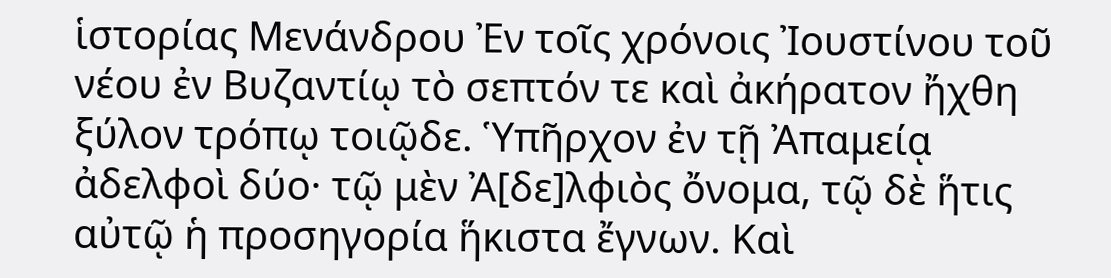ἱστορίας Μενάνδρου Ἐν τοῖς χρόνοις Ἰουστίνου τοῦ νέου ἐν Βυζαντίῳ τὸ σεπτόν τε καὶ ἀκήρατον ἤχθη ξύλον τρόπῳ τοιῷδε. Ὑπῆρχον ἐν τῇ Ἀπαμείᾳ ἀδελφοὶ δύο· τῷ μὲν Ἀ[δε]λφιὸς ὄνομα, τῷ δὲ ἥτις αὐτῷ ἡ προσηγορία ἥκιστα ἔγνων. Καὶ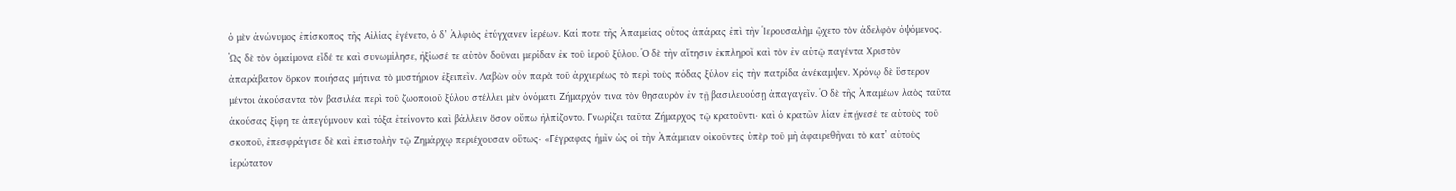ὁ μὲν ἀνώνυμος ἐπίσκοπος τῆς Αἰλίας ἐγένετο, ὁ δ’ Ἀλφιὸς ἐτύγχανεν ἱερέων. Καί ποτε τῆς Ἀπαμείας οὗτος ἀπάρας ἐπὶ τὴν Ἱερουσαλὴμ ᾤχετο τὸν ἀδελφὸν ὀψόμενος. Ὡς δὲ τὸν ὁμαίμονα εἶδέ τε καὶ συνωμίλησε, ἠξίωσέ τε αὐτὸν δοῦναι μερίδαν ἐκ τοῦ ἱεροῦ ξύλου. Ὁ δὲ τὴν αἴτησιν ἐκπληροῖ καὶ τὸν ἐν αὐτῷ παγέντα Χριστὸν ἀπαράβατον ὅρκον ποιήσας μήτινα τὸ μυστήριον ἐξειπεῖν. Λαβὼν οὖν παρὰ τοῦ ἀρχιερέως τὸ περὶ τοὺς πόδας ξύλον εἰς τὴν πατρίδα ἀνέκαμψεν. Χρόνῳ δὲ ὕστερον μέντοι ἀκούσαντα τὸν βασιλέα περὶ τοῦ ζωοποιοῦ ξύλου στέλλει μὲν ὀνόματι Ζήμαρχόν τινα τὸν θησαυρὸν ἐν τῇ βασιλευούσῃ ἀπαγαγεῖν. Ὁ δὲ τῆς Ἀπαμέων λαὸς ταῦτα ἀκούσας ξίφη τε ἀπεγύμνουν καὶ τόξα ἐτείνοντο καὶ βάλλειν ὅσον οὔπω ἠλπίζοντο. Γνωρίζει ταῦτα Ζήμαρχος τῷ κρατοῦντι· καὶ ὁ κρατῶν λίαν ἐπῄνεσέ τε αὐτοὺς τοῦ σκοποῦ, ἐπεσφράγισε δὲ καὶ ἐπιστολὴν τῷ Ζημάρχῳ περιέχουσαν οὕτως· «Γέγραφας ἡμῖν ὡς οἱ τὴν Ἀπάμειαν οἰκοῦντες ὑπὲρ τοῦ μὴ ἀφαιρεθῆναι τὸ κατ’ αὐτοὺς ἱερώτατον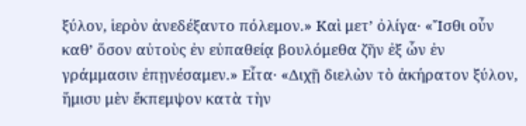ξύλον, ἱερὸν ἀνεδέξαντο πόλεμον.» Καὶ μετ’ ὀλίγα· «Ἴσθι οὖν καθ’ ὅσον αὐτοὺς ἐν εὐπαθείᾳ βουλόμεθα ζῆν ἐξ ὧν ἐν γράμμασιν ἐπῃνέσαμεν.» Εἶτα· «Διχῇ διελὼν τὸ ἀκήρατον ξύλον, ἥμισυ μὲν ἔκπεμψον κατὰ τὴν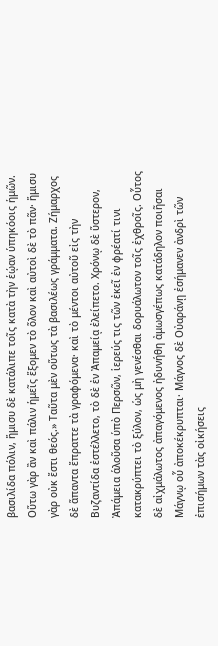βασιλίδα πόλιν, ἥμισυ δὲ κατάλιπε τοῖς κατὰ τὴν ἑῴαν ὑπηκόοις ἡμῶν. Οὕτω γὰρ ἂν καὶ πάλιν ἡμεῖς ἕξομεν τὸ ὅλον καὶ αὐτοὶ δὲ τὸ πᾶν· ἥμισυ γὰρ οὐκ ἔστι θεός.» Ταῦτα μὲν οὕτως τὰ βασιλέως γράμματα. Ζήμαρχος δὲ ἅπαντα ἔπραττε τὰ γραφόμενα· καὶ τὸ μέντοι αὐτοῦ εἰς τὴν Βυζαντίδα ἐστέλλετο, τὸ δὲ ἐν Ἀπαμείᾳ ἐλείπετο. Χρόνῳ δὲ ὕστερον, Ἀπάμεια ἁλοῦσα ὑπὸ Περσῶν, ἱερεύς τις τῶν ἐκεῖ ἐν φρέατί τινι κατακρύπτει τὸ ξύλον, ὡς μὴ γενέσθαι δορυάλωτον τοῖς ἐχθροῖς. Οὗτος δὲ αἰχμάλωτος ἀπαγόμενος ἠδυνήθη ἀμωσγέπως κατάδηλον ποιῆσαι Μάγνῳ οὗ ἀποκέκρυπται· Μάγνος δὲ Οὐαράνῃ ἐσήμανεν ἀνδρὶ τῶν ἐπισήμων τὰς οἰκήσεις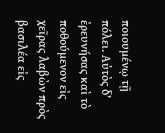ποιουμένῳ τῇ πόλει. Αὐτὸς δ’ ἐρευνήσας καὶ τὸ ποθούμενον εἰς χεῖρας λαβὼν πρὸς βασιλέα εἰς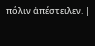πόλιν ἀπέστειλεν. |